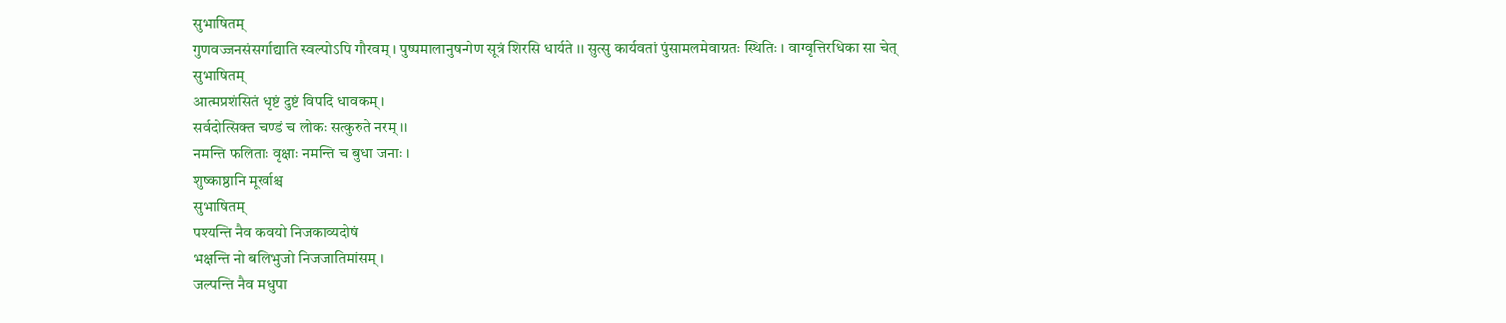सुभाषितम्
गुणवज्जनसंसर्गाद्याति स्वल्पोऽपि गौरवम् । पुष्पमालानुषन्गेण सूत्रं शिरसि धार्यते ।। सुत्सु कार्यवतां पुंसामलमेवाग्रतः स्थितिः । वाग्वृत्तिरधिका सा चेत्
सुभाषितम्
आत्मप्रशंसितं धृष्टं दुष्टं विपदि धावकम् ।
सर्वदोत्सिक्त चण्डं च लोकः सत्कुरुते नरम् ।।
नमन्ति फलिताः वृक्षाः नमन्ति च बुधा जनाः ।
शुष्काष्ठानि मूर्खाश्च
सुभाषितम्
पश्यन्ति नैव कवयो निजकाव्यदोषं
भक्षन्ति नो बलिभुजो निजजातिमांसम् ।
जल्पन्ति नैव मधुपा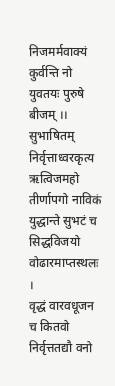निजमर्मवाक्यं
कुर्वन्ति नो युवतयः पुरुषे बीजम् ।।
सुभाषितम्
निर्वृत्ताध्वरकृत्य ऋत्विजमहो तीर्णापगो नाविकं
युद्धान्ते सुभटं च सिद्धविजयो वोढारमाप्तस्थलः ।
वृद्धं वारवधूजन च कितवो निर्वृत्ततद्यौ वनो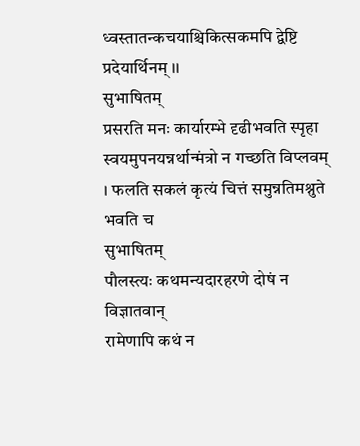ध्वस्तातन्कचयाश्चिकित्सकमपि द्वेष्टि प्रदेयार्थिनम् ।।
सुभाषितम्
प्रसरति मनः कार्यारम्भे दृढीभवति स्पृहा स्वयमुपनयन्नर्थान्मंत्रो न गच्छति विप्लवम् । फलति सकलं कृत्यं चित्तं समुन्नतिमश्नुते भवति च
सुभाषितम्
पौलस्त्यः कथमन्यदारहरणे दोषं न विज्ञातवान्
रामेणापि कथं न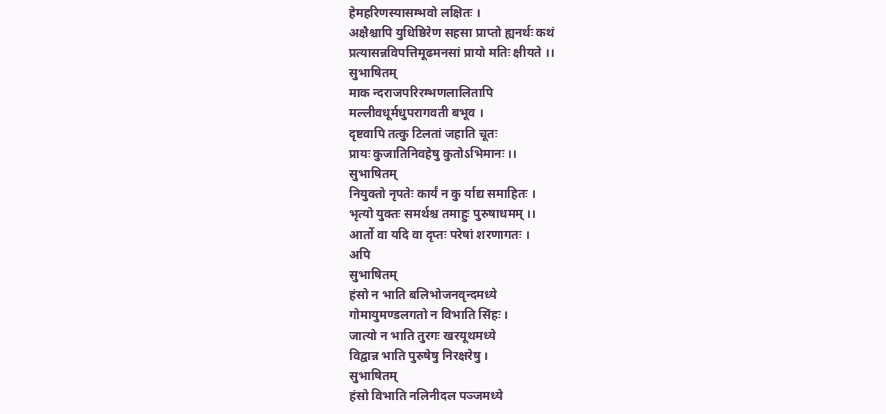हेमहरिणस्यासम्भवो लक्षितः ।
अक्षैश्चापि युधिष्ठिरेण सहसा प्राप्तो ह्यनर्थः कथं
प्रत्यासन्नविपत्तिमूढमनसां प्रायो मतिः क्षीयते ।।
सुभाषितम्
माक न्दराजपरिरम्भणलालितापि
मल्लीवधूर्मधुपरागवती बभूव ।
दृष्टवापि तत्कु टिलतां जहाति चूतः
प्रायः कुजातिनिवहेषु कुतोऽभिमानः ।।
सुभाषितम्
नियुक्तो नृपतेः कार्यं न कु र्याद्य समाहितः ।
भृत्यो युक्तः समर्थश्च तमाहुः पुरुषाधमम् ।।
आर्तो वा यदि वा दृप्तः परेषां शरणागतः ।
अपि
सुभाषितम्
हंसो न भाति बलिभोजनवृन्दमध्ये
गोमायुमण्डलगतो न विभाति सिंहः ।
जात्यो न भाति तुरगः खरयूथमध्ये
विद्वान्न भाति पुरुषेषु निरक्षरेषु ।
सुभाषितम्
हंसो विभाति नलिनीदल पञ्जमध्ये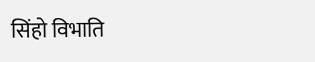सिंहो विभाति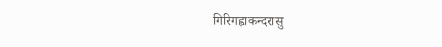गिरिगह्वाकन्दरासु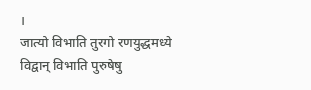।
जात्यो विभाति तुरगो रणयुद्धमध्ये
विद्वान् विभाति पुरुषेषु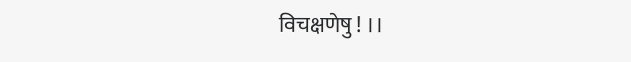विचक्षणेषु ! ।।